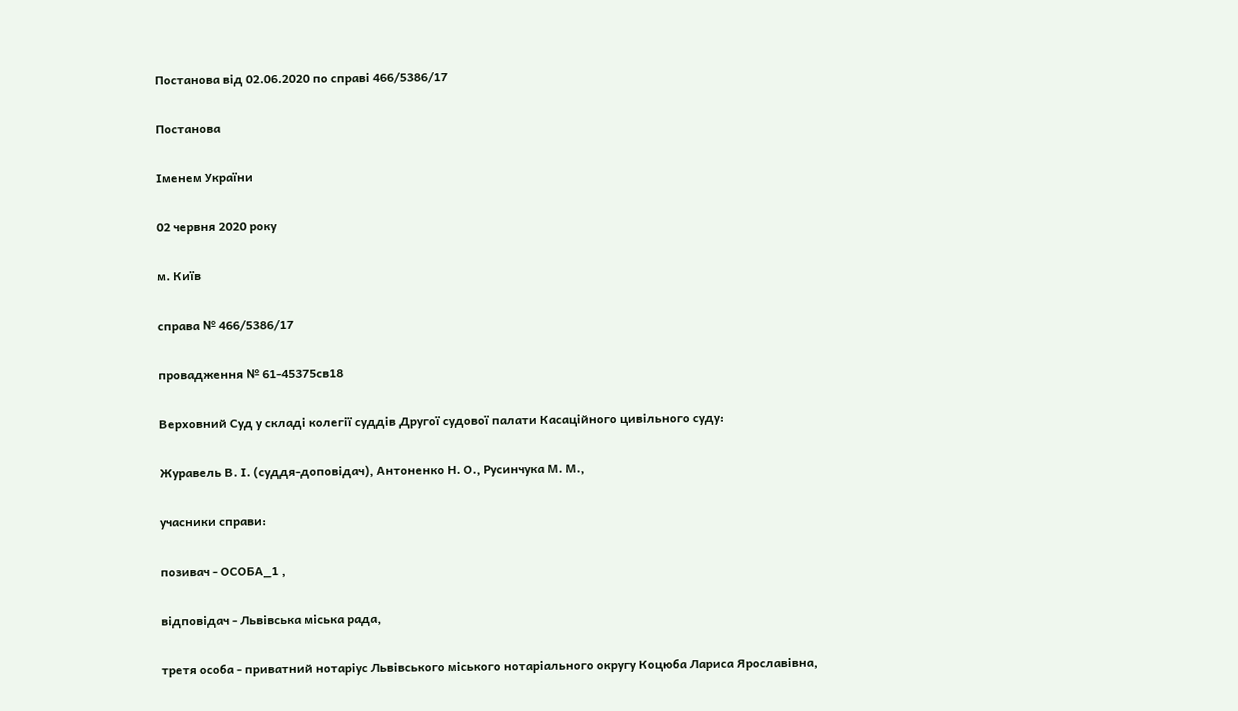Постанова від 02.06.2020 по справі 466/5386/17

Постанова

Іменем України

02 червня 2020 року

м. Київ

справа № 466/5386/17

провадження № 61-45375св18

Верховний Суд у складі колегії суддів Другої судової палати Касаційного цивільного суду:

Журавель В. І. (суддя-доповідач), Антоненко Н. О., Русинчука М. М.,

учасники справи:

позивач - ОСОБА_1 ,

відповідач - Львівська міська рада,

третя особа - приватний нотаріус Львівського міського нотаріального округу Коцюба Лариса Ярославівна,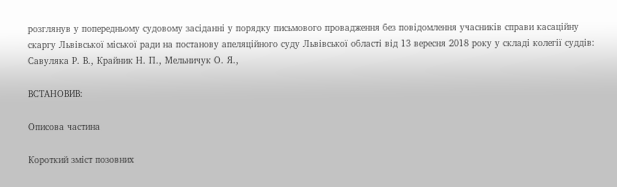розглянув у попередньому судовому засіданні у порядку письмового провадження без повідомлення учасників справи касаційну скаргу Львівської міської ради на постанову апеляційного суду Львівської області від 13 вересня 2018 року у складі колегії суддів: Савуляка Р. В., Крайник Н. П., Мельничук О. Я.,

ВСТАНОВИВ:

Описова частина

Короткий зміст позовних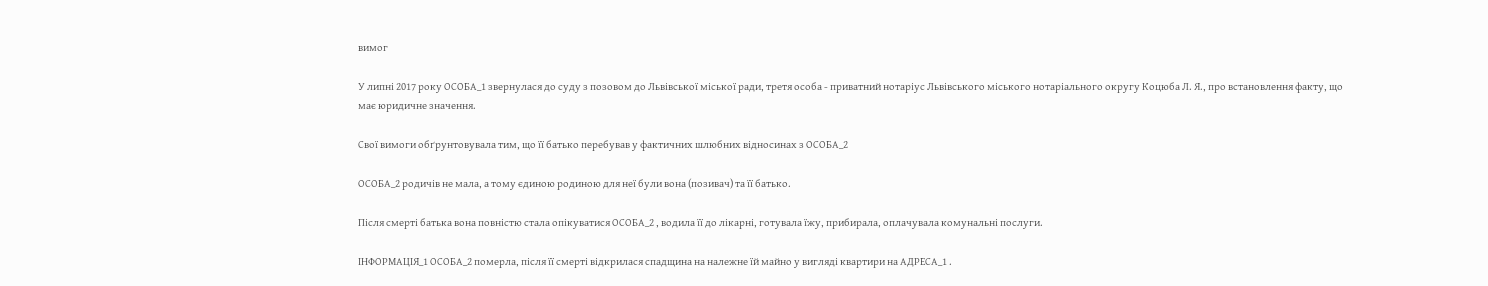вимог

У липні 2017 року ОСОБА_1 звернулася до суду з позовом до Львівської міської ради, третя особа - приватний нотаріус Львівського міського нотаріального округу Коцюба Л. Я., про встановлення факту, що має юридичне значення.

Свої вимоги обґрунтовувала тим, що її батько перебував у фактичних шлюбних відносинах з ОСОБА_2

ОСОБА_2 родичів не мала, а тому єдиною родиною для неї були вона (позивач) та її батько.

Після смерті батька вона повністю стала опікуватися ОСОБА_2 , водила її до лікарні, готувала їжу, прибирала, оплачувала комунальні послуги.

ІНФОРМАЦІЯ_1 ОСОБА_2 померла, після її смерті відкрилася спадщина на належне їй майно у вигляді квартири на АДРЕСА_1 .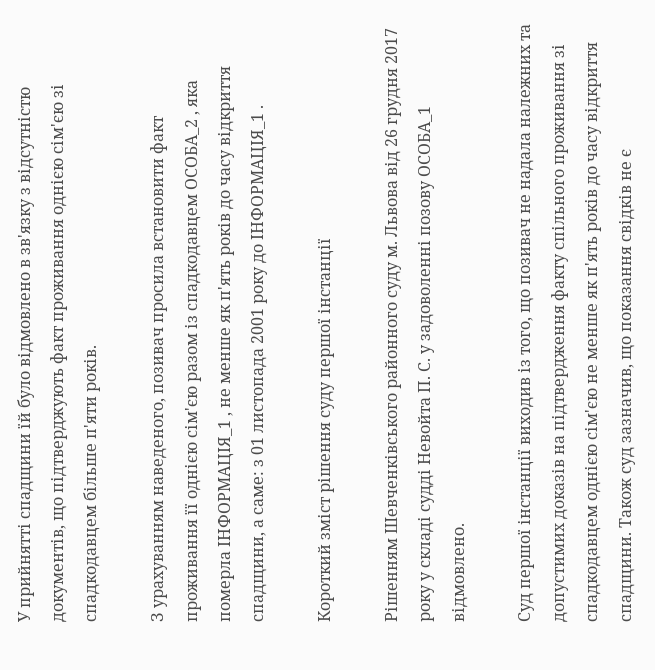У прийнятті спадщини їй було відмовлено в зв'язку з відсутністю документів, що підтверджують факт проживання однією сім'єю зі спадкодавцем більше п'яти років.

З урахуванням наведеного, позивач просила встановити факт проживання її однією сім'єю разом із спадкодавцем ОСОБА_2 , яка померла ІНФОРМАЦІЯ_1 , не менше як п'ять років до часу відкриття спадщини, а саме: з 01 листопада 2001 року до ІНФОРМАЦІЯ_1 .

Короткий зміст рішення суду першої інстанції

Рішенням Шевченківського районного суду м. Львова від 26 грудня 2017 року у складі судді Невойта П. С. у задоволенні позову ОСОБА_1 відмовлено.

Суд першої інстанції виходив із того, що позивач не надала належних та допустимих доказів на підтвердження факту спільного проживання зі спадкодавцем однією сім'єю не менше як п'ять років до часу відкриття спадщини. Також суд зазначив, що показання свідків не є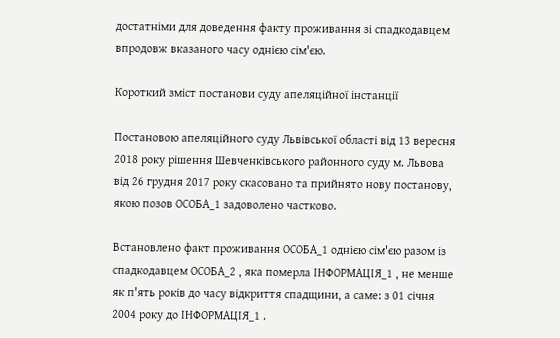достатніми для доведення факту проживання зі спадкодавцем впродовж вказаного часу однією сім'єю.

Короткий зміст постанови суду апеляційної інстанції

Постановою апеляційного суду Львівської області від 13 вересня 2018 року рішення Шевченківського районного суду м. Львова від 26 грудня 2017 року скасовано та прийнято нову постанову, якою позов ОСОБА_1 задоволено частково.

Встановлено факт проживання ОСОБА_1 однією сім'єю разом із спадкодавцем ОСОБА_2 , яка померла ІНФОРМАЦІЯ_1 , не менше як п'ять років до часу відкриття спадщини, а саме: з 01 січня 2004 року до ІНФОРМАЦІЯ_1 .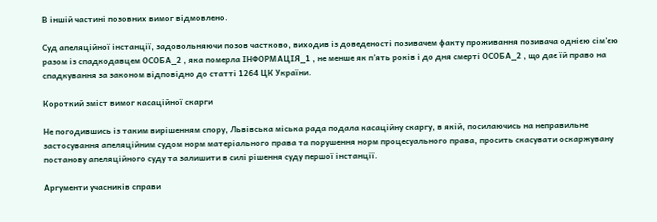В іншій частині позовних вимог відмовлено.

Суд апеляційної інстанції, задовольняючи позов частково, виходив із доведеності позивачем факту проживання позивача однією сім'єю разом із спадкодавцем ОСОБА_2 , яка померла ІНФОРМАЦІЯ_1 , не менше як п'ять років і до дня смерті ОСОБА_2 , що дає їй право на спадкування за законом відповідно до статті 1264 ЦК України.

Короткий зміст вимог касаційної скарги

Не погодившись із таким вирішенням спору, Львівська міська рада подала касаційну скаргу, в якій, посилаючись на неправильне застосування апеляційним судом норм матеріального права та порушення норм процесуального права, просить скасувати оскаржувану постанову апеляційного суду та залишити в силі рішення суду першої інстанції.

Аргументи учасників справи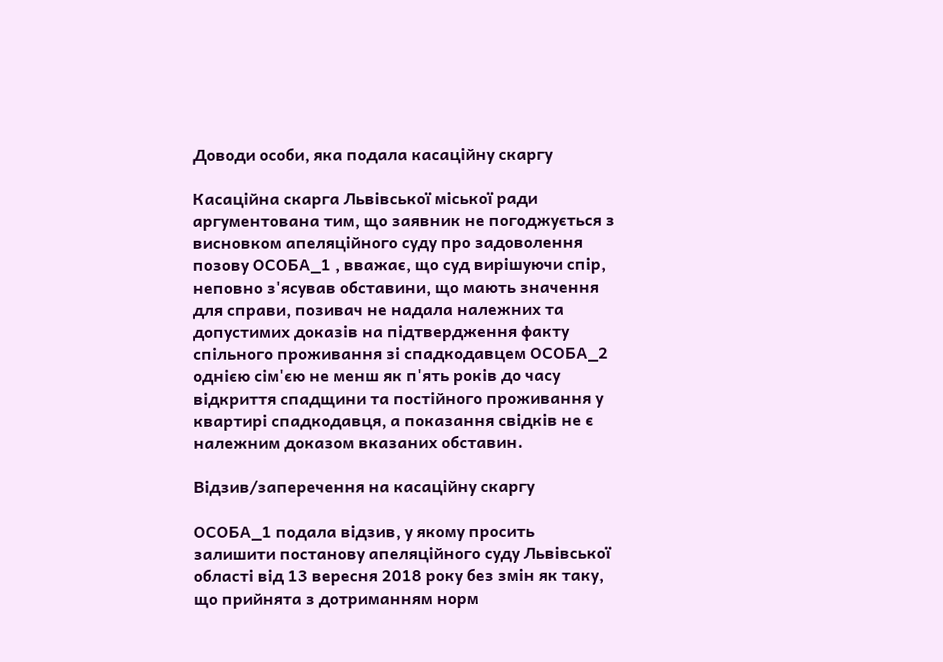Доводи особи, яка подала касаційну скаргу

Касаційна скарга Львівської міської ради аргументована тим, що заявник не погоджується з висновком апеляційного суду про задоволення позову ОСОБА_1 , вважає, що суд вирішуючи спір, неповно з'ясував обставини, що мають значення для справи, позивач не надала належних та допустимих доказів на підтвердження факту спільного проживання зі спадкодавцем ОСОБА_2 однією сім'єю не менш як п'ять років до часу відкриття спадщини та постійного проживання у квартирі спадкодавця, а показання свідків не є належним доказом вказаних обставин.

Відзив/заперечення на касаційну скаргу

ОСОБА_1 подала відзив, у якому просить залишити постанову апеляційного суду Львівської області від 13 вересня 2018 року без змін як таку, що прийнята з дотриманням норм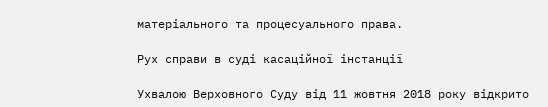матеріального та процесуального права.

Рух справи в суді касаційної інстанції

Ухвалою Верховного Суду від 11 жовтня 2018 року відкрито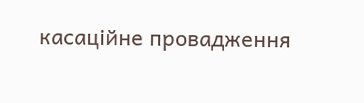касаційне провадження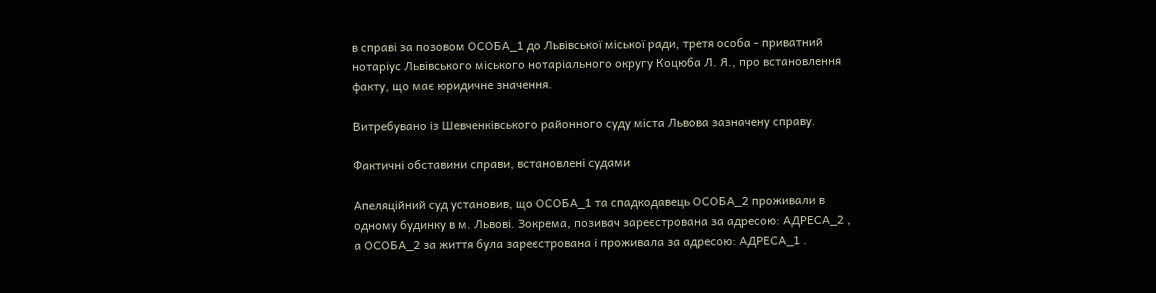в справі за позовом ОСОБА_1 до Львівської міської ради, третя особа - приватний нотаріус Львівського міського нотаріального округу Коцюба Л. Я., про встановлення факту, що має юридичне значення.

Витребувано із Шевченківського районного суду міста Львова зазначену справу.

Фактичні обставини справи, встановлені судами

Апеляційний суд установив, що ОСОБА_1 та спадкодавець ОСОБА_2 проживали в одному будинку в м. Львові. Зокрема, позивач зареєстрована за адресою: АДРЕСА_2 , а ОСОБА_2 за життя була зареєстрована і проживала за адресою: АДРЕСА_1 .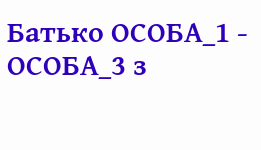Батько ОСОБА_1 - ОСОБА_3 з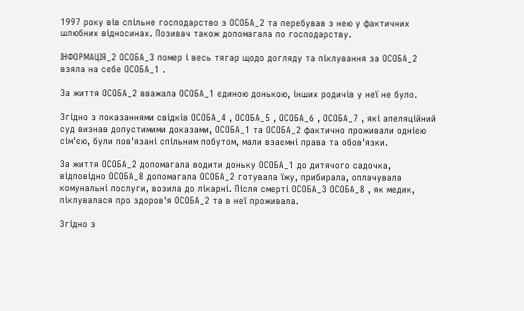1997 року вів спільне господарство з ОСОБА_2 та перебував з нею у фактичних шлюбних відносинах. Позивач також допомагала по господарству.

ІНФОРМАЦІЯ_2 ОСОБА_3 помер і весь тягар щодо догляду та піклування за ОСОБА_2 взяла на себе ОСОБА_1 .

За життя ОСОБА_2 вважала ОСОБА_1 єдиною донькою, інших родичів у неї не було.

Згідно з показаннями свідків ОСОБА_4 , ОСОБА_5 , ОСОБА_6 , ОСОБА_7 , які апеляційний суд визнав допустимими доказами, ОСОБА_1 та ОСОБА_2 фактично проживали однією сім'єю, були пов'язані спільним побутом, мали взаємні права та обов'язки.

За життя ОСОБА_2 допомагала водити доньку ОСОБА_1 до дитячого садочка, відповідно ОСОБА_8 допомагала ОСОБА_2 готувала їжу, прибирала, оплачувала комунальні послуги, возила до лікарні. Після смерті ОСОБА_3 ОСОБА_8 , як медик, піклувалася про здоров'я ОСОБА_2 та в неї проживала.

Згідно з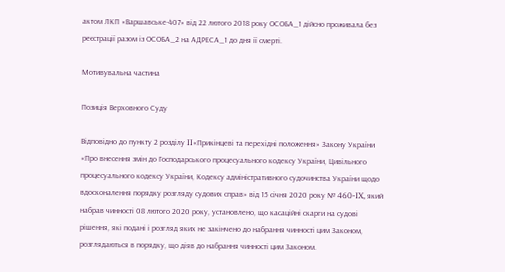актом ЛКП «Варшавське-407» від 22 лютого 2018 року ОСОБА_1 дійсно проживала без реєстрації разом із ОСОБА_2 на АДРЕСА_1 до дня її смерті.

Мотивувальна частина

Позиція Верховного Суду

Відповідно до пункту 2 розділу II«Прикінцеві та перехідні положення» Закону України «Про внесення змін до Господарського процесуального кодексу України, Цивільного процесуального кодексу України, Кодексу адміністративного судочинства України щодо вдосконалення порядку розгляду судових справ» від 15 січня 2020 року № 460-IX, який набрав чинності 08 лютого 2020 року, установлено, що касаційні скарги на судові рішення, які подані і розгляд яких не закінчено до набрання чинності цим Законом, розглядаються в порядку, що діяв до набрання чинності цим Законом.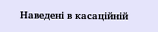Наведені в касаційній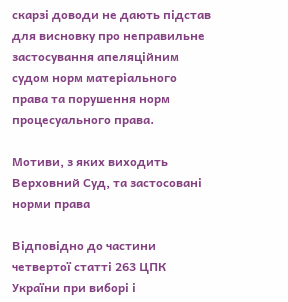скарзі доводи не дають підстав для висновку про неправильне застосування апеляційним судом норм матеріального права та порушення норм процесуального права.

Мотиви, з яких виходить Верховний Суд, та застосовані норми права

Відповідно до частини четвертої статті 263 ЦПК України при виборі і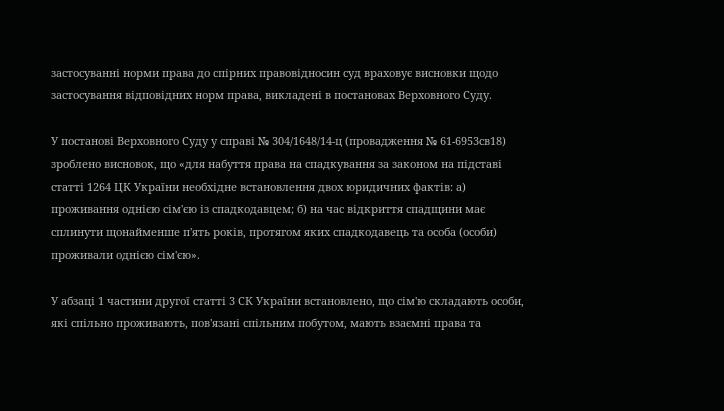застосуванні норми права до спірних правовідносин суд враховує висновки щодо застосування відповідних норм права, викладені в постановах Верховного Суду.

У постанові Верховного Суду у справі № 304/1648/14-ц (провадження № 61-6953св18) зроблено висновок, що «для набуття права на спадкування за законом на підставі статті 1264 ЦК України необхідне встановлення двох юридичних фактів: а) проживання однією сім'єю із спадкодавцем; б) на час відкриття спадщини має сплинути щонайменше п'ять років, протягом яких спадкодавець та особа (особи) проживали однією сім'єю».

У абзаці 1 частини другої статті 3 СК України встановлено, що сім'ю складають особи, які спільно проживають, пов'язані спільним побутом, мають взаємні права та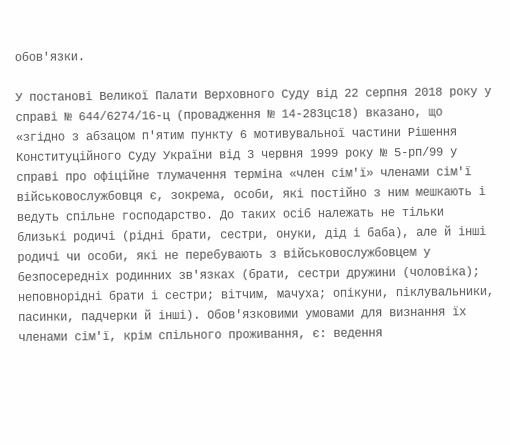обов'язки.

У постанові Великої Палати Верховного Суду від 22 серпня 2018 року у справі № 644/6274/16-ц (провадження № 14-283цс18) вказано, що «згідно з абзацом п'ятим пункту 6 мотивувальної частини Рішення Конституційного Суду України від 3 червня 1999 року № 5-рп/99 у справі про офіційне тлумачення терміна «член сім'ї» членами сім'ї військовослужбовця є, зокрема, особи, які постійно з ним мешкають і ведуть спільне господарство. До таких осіб належать не тільки близькі родичі (рідні брати, сестри, онуки, дід і баба), але й інші родичі чи особи, які не перебувають з військовослужбовцем у безпосередніх родинних зв'язках (брати, сестри дружини (чоловіка); неповнорідні брати і сестри; вітчим, мачуха; опікуни, піклувальники, пасинки, падчерки й інші). Обов'язковими умовами для визнання їх членами сім'ї, крім спільного проживання, є: ведення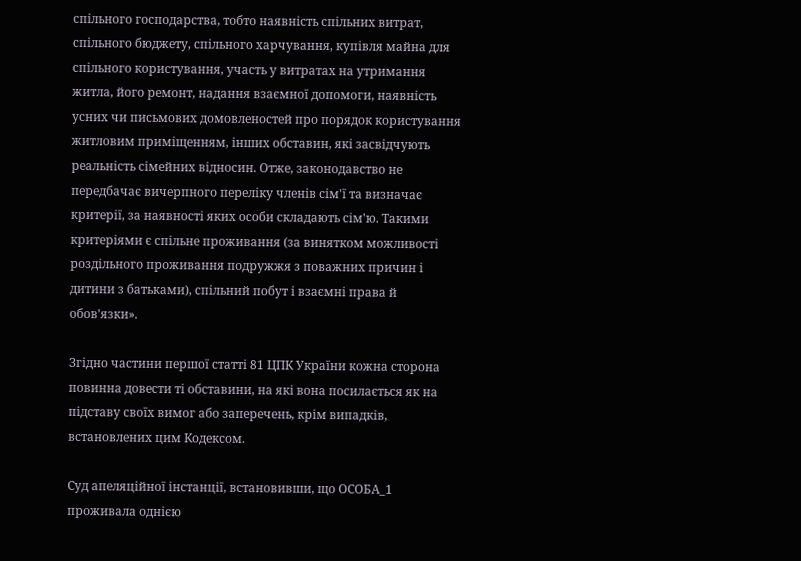спільного господарства, тобто наявність спільних витрат, спільного бюджету, спільного харчування, купівля майна для спільного користування, участь у витратах на утримання житла, його ремонт, надання взаємної допомоги, наявність усних чи письмових домовленостей про порядок користування житловим приміщенням, інших обставин, які засвідчують реальність сімейних відносин. Отже, законодавство не передбачає вичерпного переліку членів сім'ї та визначає критерії, за наявності яких особи складають сім'ю. Такими критеріями є спільне проживання (за винятком можливості роздільного проживання подружжя з поважних причин і дитини з батьками), спільний побут і взаємні права й обов'язки».

Згідно частини першої статті 81 ЦПК України кожна сторона повинна довести ті обставини, на які вона посилається як на підставу своїх вимог або заперечень, крім випадків, встановлених цим Кодексом.

Суд апеляційної інстанції, встановивши, що ОСОБА_1 проживала однією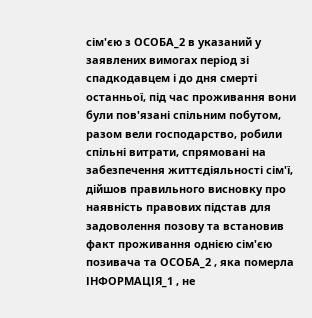сім'єю з ОСОБА_2 в указаний у заявлених вимогах період зі спадкодавцем і до дня смерті останньої, під час проживання вони були пов'язані спільним побутом, разом вели господарство, робили спільні витрати, спрямовані на забезпечення життєдіяльності сім'ї, дійшов правильного висновку про наявність правових підстав для задоволення позову та встановив факт проживання однією сім'єю позивача та ОСОБА_2 , яка померла ІНФОРМАЦІЯ_1 , не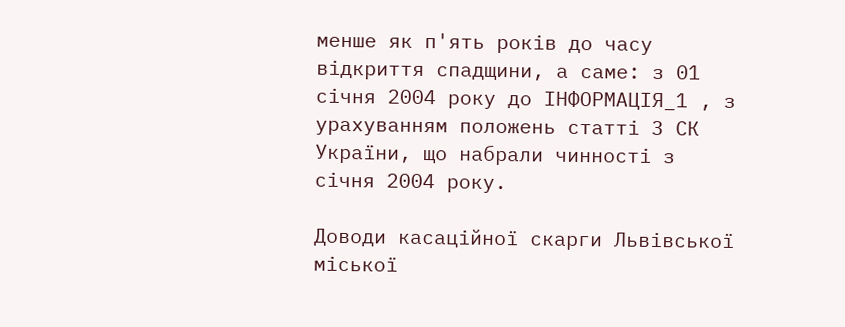менше як п'ять років до часу відкриття спадщини, а саме: з 01 січня 2004 року до ІНФОРМАЦІЯ_1 , з урахуванням положень статті 3 СК України, що набрали чинності з січня 2004 року.

Доводи касаційної скарги Львівської міської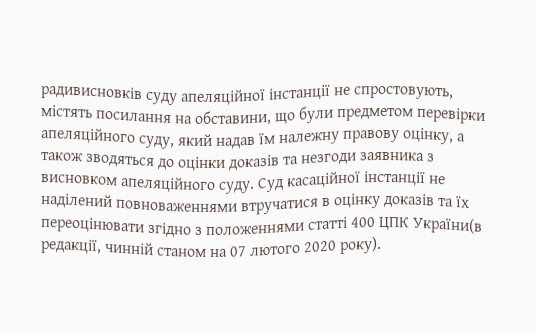радивисновків суду апеляційної інстанції не спростовують, містять посилання на обставини, що були предметом перевірки апеляційного суду, який надав їм належну правову оцінку, а також зводяться до оцінки доказів та незгоди заявника з висновком апеляційного суду. Суд касаційної інстанції не наділений повноваженнями втручатися в оцінку доказів та їх переоцінювати згідно з положеннями статті 400 ЦПК України(в редакції, чинній станом на 07 лютого 2020 року).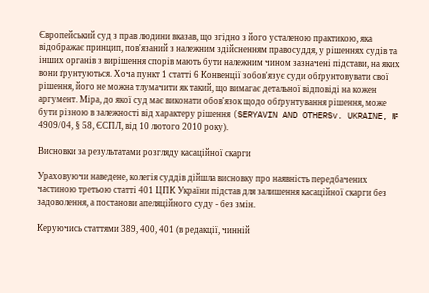Європейський суд з прав людини вказав, що згідно з його усталеною практикою, яка відображає принцип, пов'язаний з належним здійсненням правосуддя, у рішеннях судів та інших органів з вирішення спорів мають бути належним чином зазначені підстави, на яких вони ґрунтуються. Хоча пункт 1 статті 6 Конвенції зобов'язує суди обґрунтовувати свої рішення, його не можна тлумачити як такий, що вимагає детальної відповіді на кожен аргумент. Міра, до якої суд має виконати обов'язок щодо обґрунтування рішення, може бути різною в залежності від характеру рішення (SERYAVIN AND OTHERSv. UKRAINE, № 4909/04, § 58, ЄСПЛ, від 10 лютого 2010 року).

Висновки за результатами розгляду касаційної скарги

Ураховуючи наведене, колегія суддів дійшла висновку про наявність передбачених частиною третьою статті 401 ЦПК України підстав для залишення касаційної скарги без задоволення, а постанови апеляційного суду - без змін.

Керуючись статтями 389, 400, 401 (в редакції, чинній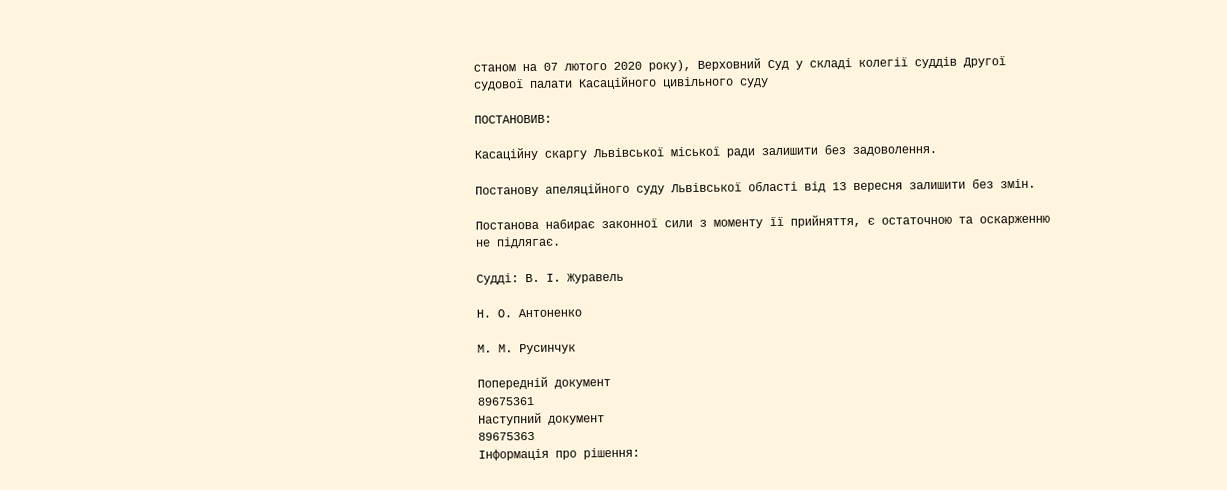станом на 07 лютого 2020 року), Верховний Суд у складі колегії суддів Другої судової палати Касаційного цивільного суду

ПОСТАНОВИВ:

Касаційну скаргу Львівської міської ради залишити без задоволення.

Постанову апеляційного суду Львівської області від 13 вересня залишити без змін.

Постанова набирає законної сили з моменту її прийняття, є остаточною та оскарженню не підлягає.

Судді: В. І. Журавель

Н. О. Антоненко

М. М. Русинчук

Попередній документ
89675361
Наступний документ
89675363
Інформація про рішення: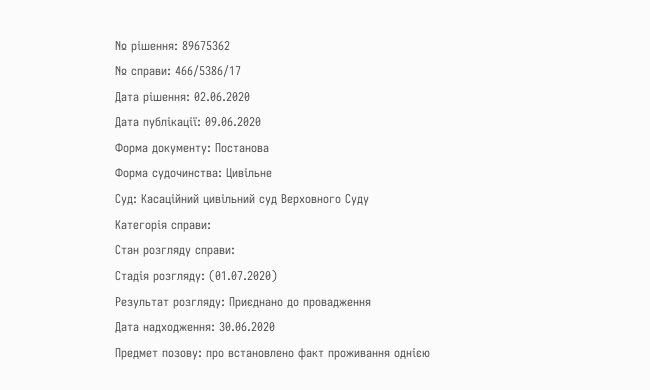№ рішення: 89675362
№ справи: 466/5386/17
Дата рішення: 02.06.2020
Дата публікації: 09.06.2020
Форма документу: Постанова
Форма судочинства: Цивільне
Суд: Касаційний цивільний суд Верховного Суду
Категорія справи:
Стан розгляду справи:
Стадія розгляду: (01.07.2020)
Результат розгляду: Приєднано до провадження
Дата надходження: 30.06.2020
Предмет позову: про встановлено факт проживання однією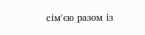сім'єю разом із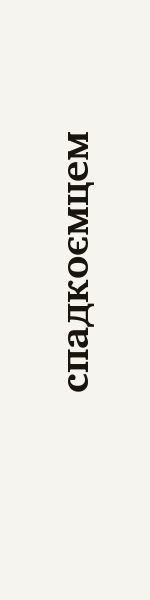спадкоємцем